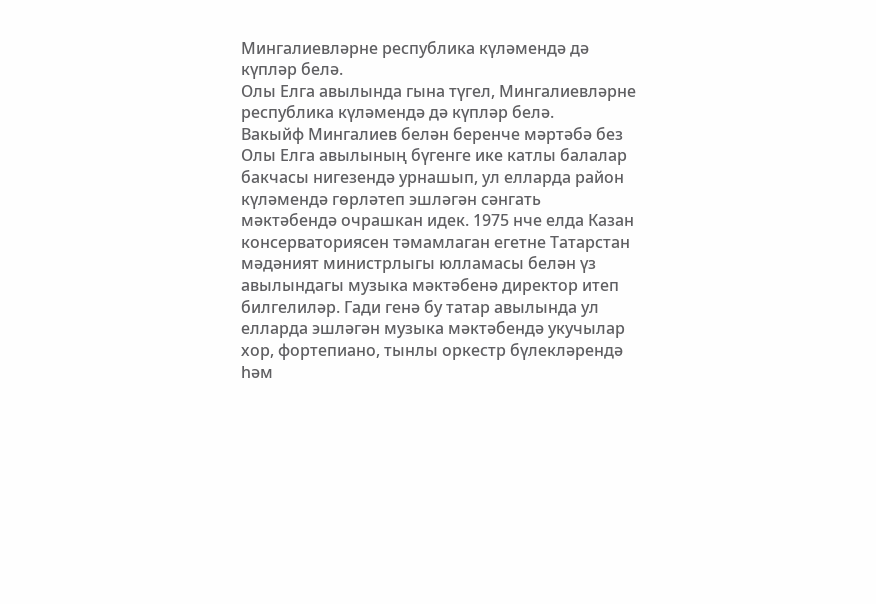Мингалиевләрне республика күләмендә дә күпләр белә.
Олы Елга авылында гына түгел, Мингалиевләрне республика күләмендә дә күпләр белә.
Вакыйф Мингалиев белән беренче мәртәбә без Олы Елга авылының бүгенге ике катлы балалар бакчасы нигезендә урнашып, ул елларда район күләмендә гөрләтеп эшләгән сәнгать мәктәбендә очрашкан идек. 1975 нче елда Казан консерваториясен тәмамлаган егетне Татарстан мәдәният министрлыгы юлламасы белән үз авылындагы музыка мәктәбенә директор итеп билгелиләр. Гади генә бу татар авылында ул елларда эшләгән музыка мәктәбендә укучылар хор, фортепиано, тынлы оркестр бүлекләрендә һәм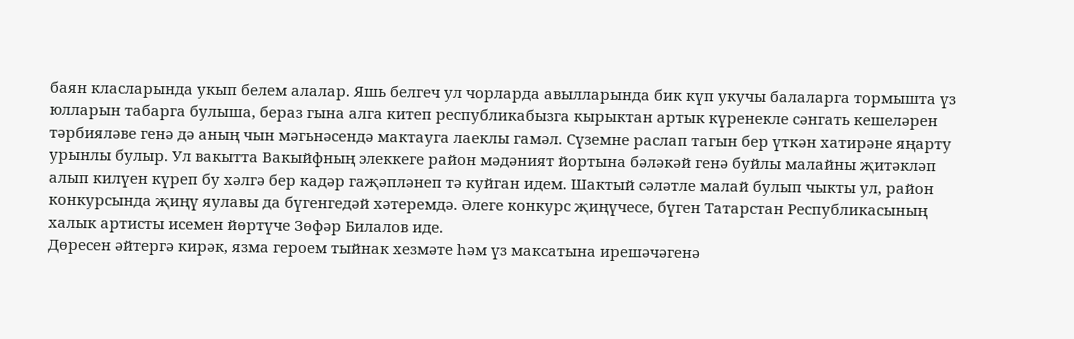баян класларында укып белем алалар. Яшь белгеч ул чорларда авылларында бик күп укучы балаларга тормышта үз юлларын табарга булыша, бераз гына алга китеп республикабызга кырыктан артык күренекле сәнгать кешеләрен тәрбияләве генә дә аның чын мәгьнәсендә мактауга лаеклы гамәл. Сүземне раслап тагын бер үткән хатирәне яңарту урынлы булыр. Ул вакытта Вакыйфның элеккеге район мәдәният йортына бәләкәй генә буйлы малайны җитәкләп алып килүен күреп бу хәлгә бер кадәр гаҗәпләнеп тә куйган идем. Шактый сәләтле малай булып чыкты ул, район конкурсында җиңү яулавы да бүгенгедәй хәтеремдә. Әлеге конкурс җиңүчесе, бүген Татарстан Республикасының халык артисты исемен йөртүче Зөфәр Билалов иде.
Дөресен әйтергә кирәк, язма героем тыйнак хезмәте һәм үз максатына ирешәчәгенә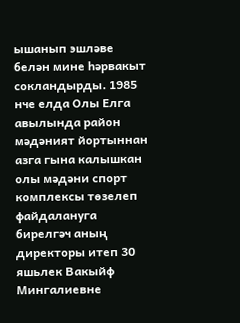ышанып эшләве белән мине һәрвакыт сокландырды. 1985 нче елда Олы Елга авылында район мәдәният йортыннан азга гына калышкан олы мәдәни спорт комплексы төзелеп файдалануга бирелгәч аның директоры итеп 30 яшьлек Вакыйф Мингалиевне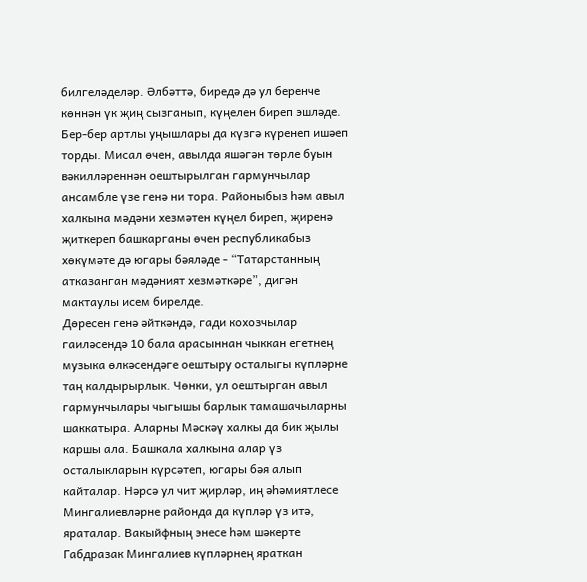билгеләделәр. Әлбәттә, биредә дә ул беренче көннән үк җиң сызганып, күңелен биреп эшләде. Бер-бер артлы уңышлары да күзгә күренеп ишәеп торды. Мисал өчен, авылда яшәгән төрле буын вәкилләреннән оештырылган гармунчылар ансамбле үзе генә ни тора. Районыбыз һәм авыл халкына мәдәни хезмәтен күңел биреп, җиренә җиткереп башкарганы өчен республикабыз хөкүмәте дә югары бәяләде - “Татарстанның атказанган мәдәният хезмәткәре”, дигән мактаулы исем бирелде.
Дөресен генә әйткәндә, гади кохозчылар гаиләсендә 10 бала арасыннан чыккан егетнең музыка өлкәсендәге оештыру осталыгы күпләрне таң калдырырлык. Чөнки, ул оештырган авыл гармунчылары чыгышы барлык тамашачыларны шаккатыра. Аларны Мәскәү халкы да бик җылы каршы ала. Башкала халкына алар үз осталыкларын күрсәтеп, югары бәя алып кайталар. Нәрсә ул чит җирләр, иң әһәмиятлесе Мингалиевләрне районда да күпләр үз итә, яраталар. Вакыйфның энесе һәм шәкерте Габдразак Мингалиев күпләрнең яраткан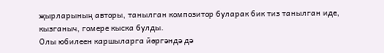җырларының авторы, танылган композитор буларак бик тиз танылган иде, кызганыч, гомере кыска булды.
Олы юбилеен каршыларга йөргәндә дә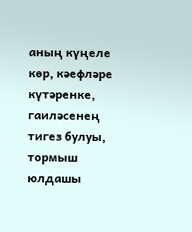аның күңеле көр, кәефләре күтәренке, гаиләсенең тигез булуы, тормыш юлдашы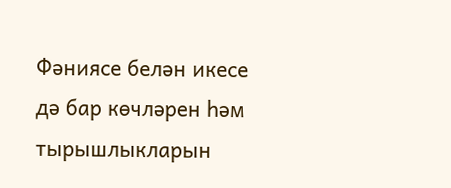Фәниясе белән икесе дә бар көчләрен һәм тырышлыкларын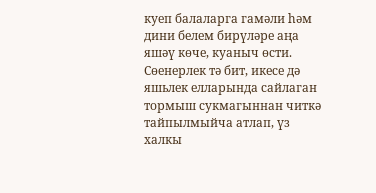куеп балаларга гамәли һәм дини белем бирүләре аңа яшәү көче, куаныч өсти. Сөенерлек тә бит, икесе дә яшьлек елларында сайлаган тормыш сукмагыннан читкә тайпылмыйча атлап, үз халкы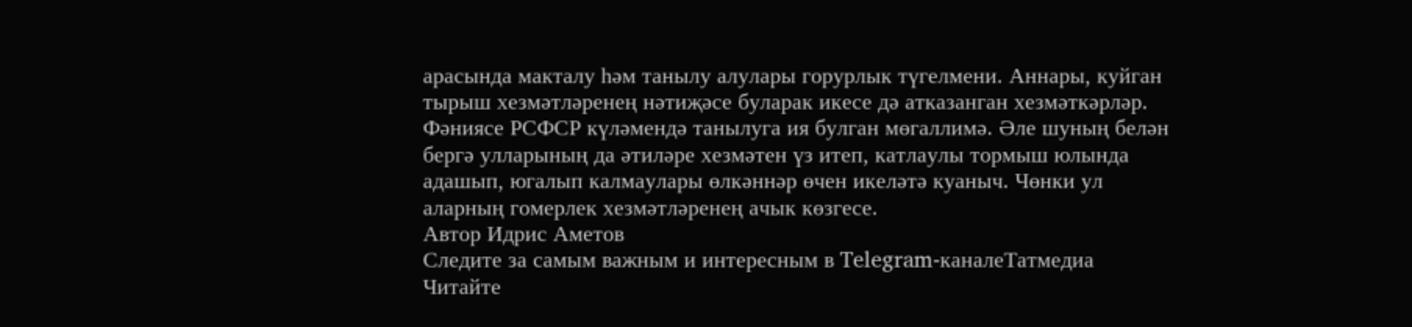арасында макталу һәм танылу алулары горурлык түгелмени. Аннары, куйган тырыш хезмәтләренең нәтиҗәсе буларак икесе дә атказанган хезмәткәрләр. Фәниясе РСФСР күләмендә танылуга ия булган мөгаллимә. Әле шуның белән бергә улларының да әтиләре хезмәтен үз итеп, катлаулы тормыш юлында адашып, югалып калмаулары өлкәннәр өчен икеләтә куаныч. Чөнки ул аларның гомерлек хезмәтләренең ачык көзгесе.
Автор Идрис Аметов
Следите за самым важным и интересным в Telegram-каналеТатмедиа
Читайте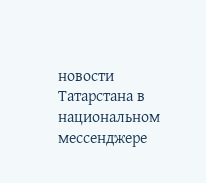новости Татарстана в национальном мессенджере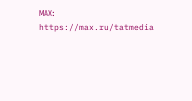MАХ: https://max.ru/tatmedia